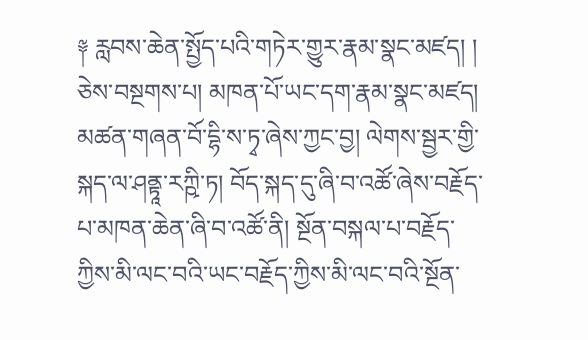༈ རླབས་ཆེན་སྤྱོད་པའི་གཏེར་གྱུར་རྣམ་སྣང་མཛད། ། ཅེས་བསྔགས་པ། མཁན་པོ་ཡང་དག་རྣམ་སྣང་མཛད། མཚན་གཞན་བོ་དྷི་ས་ཏྭ་ཞེས་ཀྱང་བྱ། ལེགས་སྦྱར་གྱི་སྐད་ལ་ཤནྟཱ་རཀྵི་ཏ། བོད་སྐད་དུ་ཞི་བ་འཚོ་ཞེས་བརྗོད་པ་མཁན་ཆེན་ཞི་བ་འཚོ་ནི། སྔོན་བསྐལ་པ་བརྗོད་ཀྱིས་མི་ལང་བའི་ཡང་བརྗོད་ཀྱིས་མི་ལང་བའི་སྔོན་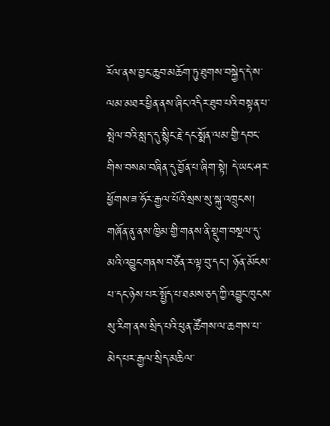རོལ་ནས་བྱང་ཆུབ་མཆོག་ཏུ་ཐུགས་བསྐྱེད་དེ་ས་ལམ་མཐར་ཕྱིན་ནས་ཞིང་འདིར་ཐུབ་པའི་བསྟན་པ་སྤེལ་བའི་སླད་དུ་སྙིང་རྗེ་དང་སྨོན་ལམ་གྱི་དབང་གིས་བསམ་བཞིན་དུ་བྱོན་པ་ཞིག་སྟེ། དེ་ཡང་ཤར་ཕྱོགས་ཟ་ཧོར་རྒྱལ་པོའི་སྲས་སུ་སྐུ་འཁྲུངས། གཞོན་ནུ་ནས་ཁྱིམ་གྱི་གནས་ནི་སྡུག་བསྔལ་དུ་མའི་འབྱུང་གནས་བཙོན་ར་ལྟ་བུ་དང་། ཉོན་མོངས་པ་དང་ཉེས་པར་སྤྱོད་པ་ཐམས་ཅད་ཀྱི་འབྱུང་ཁུངས་སུ་རིག་ནས་སྲིད་པའི་ཕུན་ཚོགས་ལ་ཆགས་པ་མེད་པར་རྒྱལ་སྲིད་མཆིལ་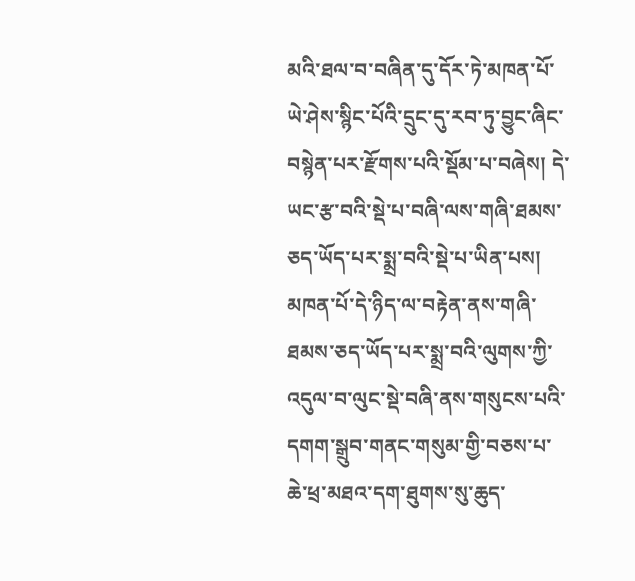མའི་ཐལ་བ་བཞིན་དུ་དོར་ཏེ་མཁན་པོ་ཡེ་ཤེས་སྙིང་པོའི་དྲུང་དུ་རབ་ཏུ་བྱུང་ཞིང་བསྙེན་པར་རྫོགས་པའི་སྡོམ་པ་བཞེས། དེ་ཡང་རྩ་བའི་སྡེ་པ་བཞི་ལས་གཞི་ཐམས་ཅད་ཡོད་པར་སྨྲ་བའི་སྡེ་པ་ཡིན་པས། མཁན་པོ་དེ་ཉིད་ལ་བརྟེན་ནས་གཞི་ཐམས་ཅད་ཡོད་པར་སྨྲ་བའི་ལུགས་ཀྱི་འདུལ་བ་ལུང་སྡེ་བཞི་ནས་གསུངས་པའི་དགག་སྒྲུབ་གནང་གསུམ་གྱི་བཅས་པ་ཆེ་ཕྲ་མཐའ་དག་ཐུགས་སུ་ཆུད་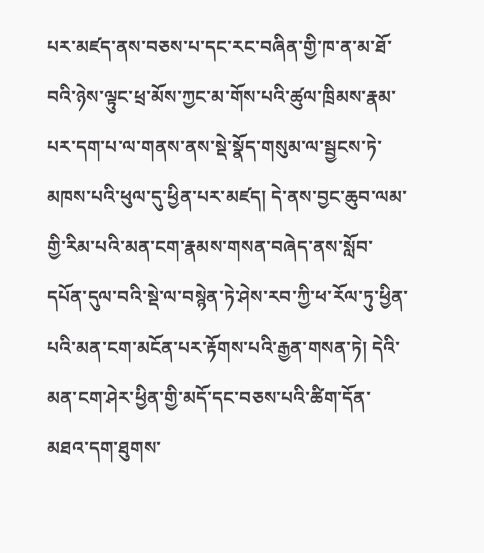པར་མཛད་ནས་བཅས་པ་དང་རང་བཞིན་གྱི་ཁ་ན་མ་ཐོ་བའི་ཉེས་ལྟུང་ཕྲ་མོས་ཀྱང་མ་གོས་པའི་ཚུལ་ཁྲིམས་རྣམ་པར་དག་པ་ལ་གནས་ནས་སྡེ་སྣོད་གསུམ་ལ་སྦྱངས་ཏེ་མཁས་པའི་ཕུལ་དུ་ཕྱིན་པར་མཛད། དེ་ནས་བྱང་ཆུབ་ལམ་གྱི་རིམ་པའི་མན་ངག་རྣམས་གསན་བཞེད་ནས་སློབ་དཔོན་དུལ་བའི་སྡེ་ལ་བསྙེན་ཏེ་ཤེས་རབ་ཀྱི་ཕ་རོལ་ཏུ་ཕྱིན་པའི་མན་ངག་མངོན་པར་རྟོགས་པའི་རྒྱན་གསན་ཏེ། དེའི་མན་ངག་ཤེར་ཕྱིན་གྱི་མདོ་དང་བཅས་པའི་ཚིག་དོན་མཐའ་དག་ཐུགས་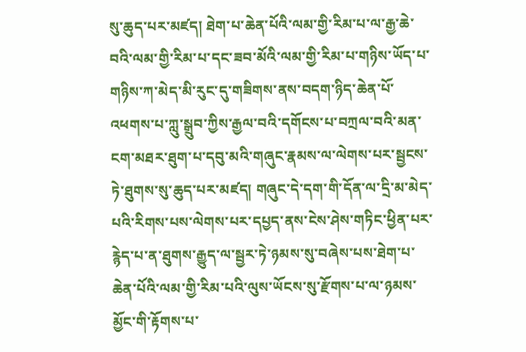སུ་ཆུད་པར་མཛད། ཐེག་པ་ཆེན་པོའི་ལམ་གྱི་རིམ་པ་ལ་རྒྱ་ཆེ་བའི་ལམ་གྱི་རིམ་པ་དང་ཟབ་མོའི་ལམ་གྱི་རིམ་པ་གཉིས་ཡོད་པ་གཉིས་ཀ་མེད་མི་རུང་དུ་གཟིགས་ནས་བདག་ཉིད་ཆེན་པོ་འཕགས་པ་ཀླུ་སྒྲུབ་ཀྱིས་རྒྱལ་བའི་དགོངས་པ་བཀྲལ་བའི་མན་ངག་མཐར་ཐུག་པ་དབུ་མའི་གཞུང་རྣམས་ལ་ལེགས་པར་སྦྱངས་ཏེ་ཐུགས་སུ་ཆུད་པར་མཛད། གཞུང་དེ་དག་གི་དོན་ལ་དྲི་མ་མེད་པའི་རིགས་པས་ལེགས་པར་དཔྱད་ནས་ངེས་ཤེས་གཏིང་ཕྱིན་པར་རྙེད་པ་ན་ཐུགས་རྒྱུད་ལ་སྦྱར་ཏེ་ཉམས་སུ་བཞེས་པས་ཐེག་པ་ཆེན་པོའི་ལམ་གྱི་རིམ་པའི་ལུས་ཡོངས་སུ་རྫོགས་པ་ལ་ཉམས་མྱོང་གི་རྟོགས་པ་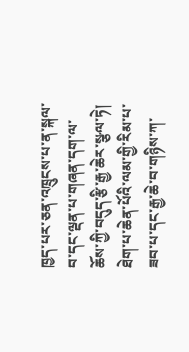ཁྱད་པར་ཅན་འཁྲུངས་པ་ན་སྐལ་བ་དང་ལྡན་པ་གཞན་དག་ལ་ཆོས་ཀྱི་བདུད་རྩི་རྒྱ་ཆེར་སྩལ་ཏེ། ཐེག་པ་ཆེན་པོའི་ལམ་གྱི་རིམ་པ་ཟབ་པ་དང་རྒྱ་ཆེ་བ་གཉིས་ཀ་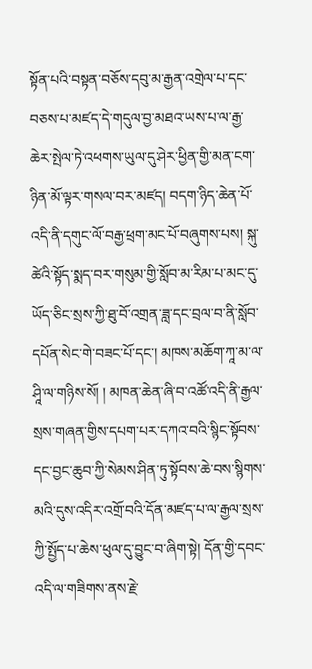སྟོན་པའི་བསྟན་བཅོས་དབུ་མ་རྒྱན་འགྲེལ་པ་དང་བཅས་པ་མཛད་དེ་གདུལ་བྱ་མཐའ་ཡས་པ་ལ་རྒྱ་ཆེར་སྤེལ་ཏེ་འཕགས་ཡུལ་དུ་ཤེར་ཕྱིན་གྱི་མན་ངག་ཉིན་མོ་ལྟར་གསལ་བར་མཛད། བདག་ཉིད་ཆེན་པོ་འདི་ནི་དགུང་ལོ་བརྒྱ་ཕྲག་མང་པོ་བཞུགས་པས། སྐུ་ཚེའི་སྟོད་སྨད་བར་གསུམ་གྱི་སློབ་མ་རིམ་པ་མང་དུ་ཡོད་ཅིང་སྲས་ཀྱི་ཐུ་བོ་འགྲན་ཟླ་དང་བྲལ་བ་ནི་སློབ་དཔོན་སེང་གེ་བཟང་པོ་དང་། མཁས་མཆོག་ཀཱ་མ་ལ་ཤཱི་ལ་གཉིས་སོ། ། མཁན་ཆེན་ཞི་བ་འཚོ་འདི་ནི་རྒྱལ་སྲས་གཞན་གྱིས་དཔག་པར་དཀའ་བའི་སྙིང་སྟོབས་དང་བྱང་ཆུབ་ཀྱི་སེམས་ཤིན་ཏུ་སྟོབས་ཆེ་བས་སྙིགས་མའི་དུས་འདིར་འགྲོ་བའི་དོན་མཛད་པ་ལ་རྒྱལ་སྲས་ཀྱི་སྤྱོད་པ་ཆེས་ཕུལ་དུ་བྱུང་བ་ཞིག་སྟེ། དོན་གྱི་དབང་འདི་ལ་གཟིགས་ནས་རྗེ་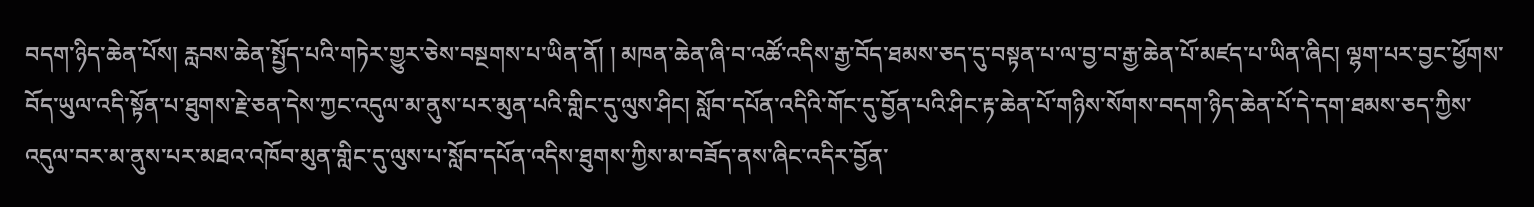བདག་ཉིད་ཆེན་པོས། རླབས་ཆེན་སྤྱོད་པའི་གཏེར་གྱུར་ཅེས་བསྔགས་པ་ཡིན་ནོ། ། མཁན་ཆེན་ཞི་བ་འཚོ་འདིས་རྒྱ་བོད་ཐམས་ཅད་དུ་བསྟན་པ་ལ་བྱ་བ་རྒྱ་ཆེན་པོ་མཛད་པ་ཡིན་ཞིང། ལྷག་པར་བྱང་ཕྱོགས་བོད་ཡུལ་འདི་སྟོན་པ་ཐུགས་རྗེ་ཅན་དེས་ཀྱང་འདུལ་མ་ནུས་པར་མུན་པའི་གླིང་དུ་ལུས་ཤིང། སློབ་དཔོན་འདིའི་གོང་དུ་བྱོན་པའི་ཤིང་རྟ་ཆེན་པོ་གཉིས་སོགས་བདག་ཉིད་ཆེན་པོ་དེ་དག་ཐམས་ཅད་ཀྱིས་འདུལ་བར་མ་ནུས་པར་མཐའ་འཁོབ་མུན་གླིང་དུ་ལུས་པ་སློབ་དཔོན་འདིས་ཐུགས་ཀྱིས་མ་བཟོད་ནས་ཞིང་འདིར་བྱོན་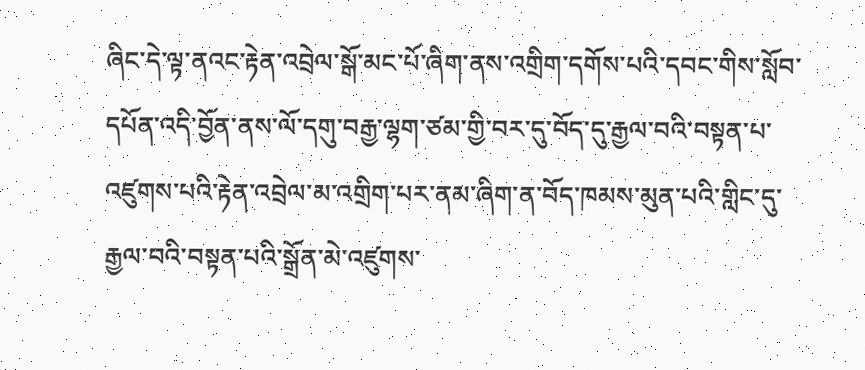ཞིང་དེ་ལྟ་ནའང་རྟེན་འབྲེལ་སྒོ་མང་པོ་ཞིག་ནས་འགྲིག་དགོས་པའི་དབང་གིས་སློབ་དཔོན་འདི་བྱོན་ནས་ལོ་དགུ་བརྒྱ་ལྷག་ཙམ་གྱི་བར་དུ་བོད་དུ་རྒྱལ་བའི་བསྟན་པ་འཛུགས་པའི་རྟེན་འབྲེལ་མ་འགྲིག་པར་ནམ་ཞིག་ན་བོད་ཁམས་མུན་པའི་གླིང་དུ་རྒྱལ་བའི་བསྟན་པའི་སྒྲོན་མེ་འཛུགས་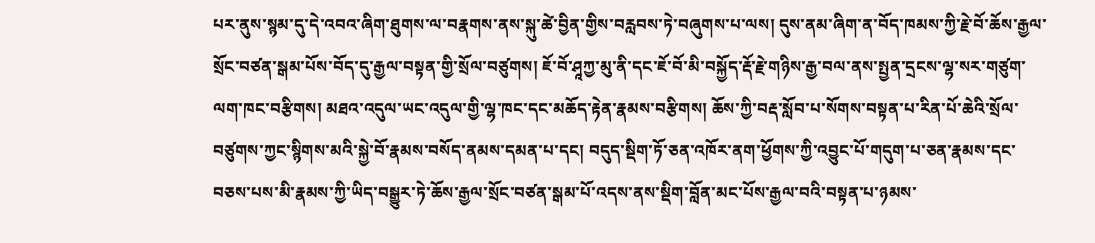པར་ནུས་སྙམ་དུ་དེ་འབའ་ཞིག་ཐུགས་ལ་བརྣགས་ནས་སྐུ་ཚེ་བྱིན་གྱིས་བརླབས་ཏེ་བཞུགས་པ་ལས། དུས་ནམ་ཞིག་ན་བོད་ཁམས་ཀྱི་རྗེ་བོ་ཆོས་རྒྱལ་སྲོང་བཙན་སྒམ་པོས་བོད་དུ་རྒྱལ་བསྟན་གྱི་སྲོལ་བཙུགས། ཇོ་བོ་ཤཱཀྱ་མུ་ནི་དང་ཇོ་བོ་མི་བསྐྱོད་རྡོ་རྗེ་གཉིས་རྒྱ་བལ་ནས་སྤྱན་དྲངས་ལྷ་སར་གཙུག་ལག་ཁང་བརྩིགས། མཐའ་འདུལ་ཡང་འདུལ་གྱི་ལྷ་ཁང་དང་མཆོད་རྟེན་རྣམས་བརྩིགས། ཆོས་ཀྱི་བརྡ་སློབ་པ་སོགས་བསྟན་པ་རིན་པོ་ཆེའི་སྲོལ་བཙུགས་ཀྱང་སྙིགས་མའི་སྐྱེ་བོ་རྣམས་བསོད་ནམས་དམན་པ་དང། བདུད་སྡིག་ཏོ་ཅན་འཁོར་ནག་ཕྱོགས་ཀྱི་འབྱུང་པོ་གདུག་པ་ཅན་རྣམས་དང་བཅས་པས་མི་རྣམས་ཀྱི་ཡིད་བསྒྱུར་ཏེ་ཆོས་རྒྱལ་སྲོང་བཙན་སྒམ་པོ་འདས་ནས་སྡིག་བློན་མང་པོས་རྒྱལ་བའི་བསྟན་པ་ཉམས་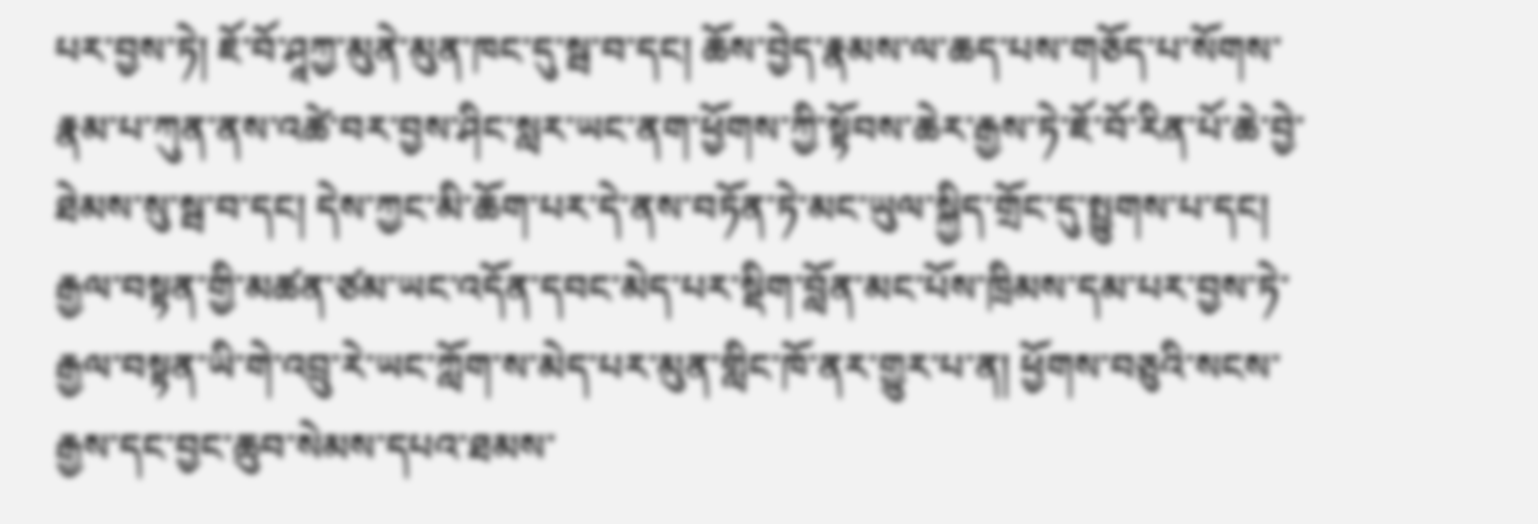པར་བྱས་ཏེ། ཇོ་བོ་ཤཱཀྱ་མུནེ་མུན་ཁང་དུ་སྦ་བ་དང། ཆོས་བྱེད་རྣམས་ལ་ཆད་པས་གཅོད་པ་སོགས་རྣམ་པ་ཀུན་ནས་འཚེ་བར་བྱས་ཤིང་སླར་ཡང་ནག་ཕྱོགས་ཀྱི་སྟོབས་ཆེར་རྒྱས་ཏེ་ཇོ་བོ་རིན་པོ་ཆེ་བྱེ་ཐེམས་སུ་སྦ་བ་དང། དེས་ཀྱང་མི་ཆོག་པར་དེ་ནས་བཏོན་ཏེ་མང་ཡུལ་སྐྱིད་གྲོང་དུ་སྤྱུགས་པ་དང། རྒྱལ་བསྟན་གྱི་མཚན་ཙམ་ཡང་འདོན་དབང་མེད་པར་སྡིག་བློན་མང་པོས་ཁྲིམས་དམ་པར་བྱས་ཏེ་རྒྱལ་བསྟན་ཡི་གེ་འབྲུ་རེ་ཡང་ཀློག་ས་མེད་པར་མུན་གླིང་ཁོ་ནར་གྱུར་པ་ན། ཕྱོགས་བཅུའི་སངས་རྒྱས་དང་བྱང་ཆུབ་སེམས་དཔའ་ཐམས་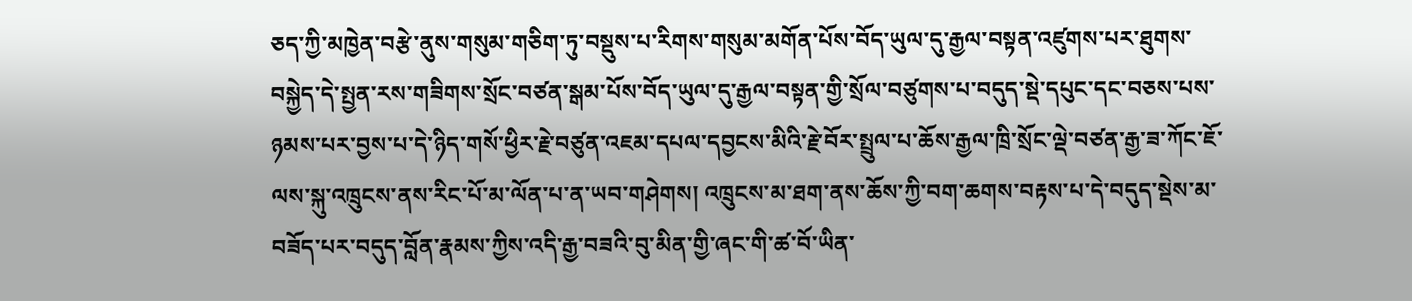ཅད་ཀྱི་མཁྱེན་བརྩེ་ནུས་གསུམ་གཅིག་ཏུ་བསྡུས་པ་རིགས་གསུམ་མགོན་པོས་བོད་ཡུལ་དུ་རྒྱལ་བསྟན་འཛུགས་པར་ཐུགས་བསྐྱེད་དེ་སྤྱན་རས་གཟིགས་སྲོང་བཙན་སྒམ་པོས་བོད་ཡུལ་དུ་རྒྱལ་བསྟན་གྱི་སྲོལ་བཙུགས་པ་བདུད་སྡེ་དཔུང་དང་བཅས་པས་ཉམས་པར་བྱས་པ་དེ་ཉིད་གསོ་ཕྱིར་རྗེ་བཙུན་འཇམ་དཔལ་དབྱངས་མིའི་རྗེ་བོར་སྤྲུལ་པ་ཆོས་རྒྱལ་ཁྲི་སྲོང་ལྡེ་བཙན་རྒྱ་ཟ་ཀོང་ཇོ་ལས་སྐུ་འཁྲུངས་ནས་རིང་པོ་མ་ལོན་པ་ན་ཡབ་གཤེགས། འཁྲུངས་མ་ཐག་ནས་ཆོས་ཀྱི་བག་ཆགས་བརྟས་པ་དེ་བདུད་སྡེས་མ་བཟོད་པར་བདུད་བློན་རྣམས་ཀྱིས་འདི་རྒྱ་བཟའི་བུ་མིན་གྱི་ཞང་གི་ཚ་བོ་ཡིན་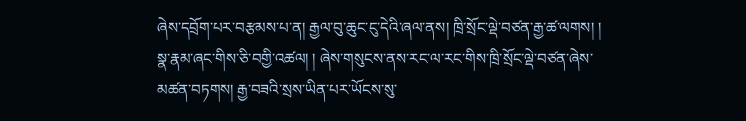ཞེས་དབྲོག་པར་བརྩམས་པ་ན། རྒྱལ་བུ་ཆུང་ངུ་དེའི་ཞལ་ནས། ཁྲི་སྲོང་ལྡེ་བཙན་རྒྱ་ཚ་ལགས། ། སྣ་རྣམ་ཞང་གིས་ཅི་བགྱི་འཚལ། ། ཞེས་གསུངས་ནས་རང་ལ་རང་གིས་ཁྲི་སྲོང་ལྡེ་བཙན་ཞེས་མཚན་བཏགས། རྒྱ་བཟའི་སྲས་ཡིན་པར་ཡོངས་སུ་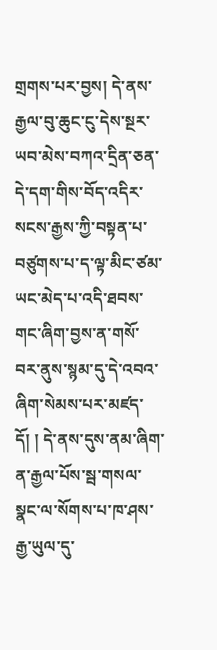གྲགས་པར་བྱས། དེ་ནས་རྒྱལ་བུ་ཆུང་ངུ་དེས་སྔར་ཡབ་མེས་བཀའ་དྲིན་ཅན་དེ་དག་གིས་བོད་འདིར་སངས་རྒྱས་ཀྱི་བསྟན་པ་བཙུགས་པ་ད་ལྟ་མིང་ཙམ་ཡང་མེད་པ་འདི་ཐབས་གང་ཞིག་བྱས་ན་གསོ་བར་ནུས་སྙམ་དུ་དེ་འབའ་ཞིག་སེམས་པར་མཛད་དོ། ། དེ་ནས་དུས་ནམ་ཞིག་ན་རྒྱལ་པོས་སྦ་གསལ་སྣང་ལ་སོགས་པ་ཁ་ཤས་རྒྱ་ཡུལ་དུ་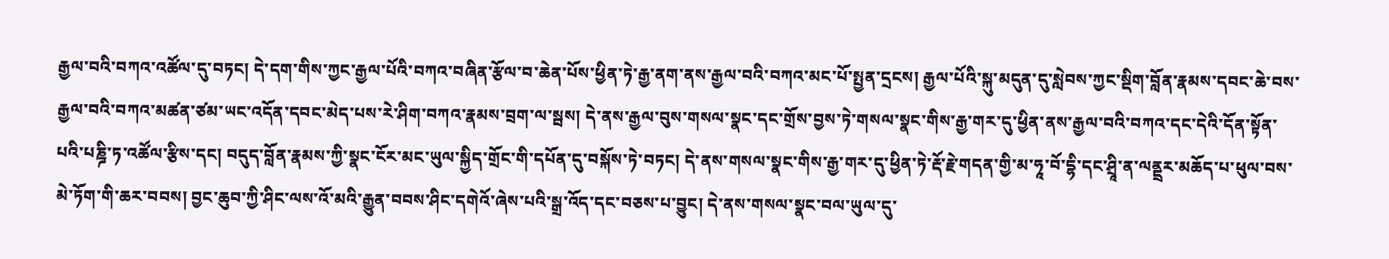རྒྱལ་བའི་བཀའ་འཚོལ་དུ་བཏང། དེ་དག་གིས་ཀྱང་རྒྱལ་པོའི་བཀའ་བཞིན་རྩོལ་བ་ཆེན་པོས་ཕྱིན་ཏེ་རྒྱ་ནག་ནས་རྒྱལ་བའི་བཀའ་མང་པོ་སྤྱན་དྲངས། རྒྱལ་པོའི་སྐུ་མདུན་དུ་སླེབས་ཀྱང་སྡིག་བློན་རྣམས་དབང་ཆེ་བས་རྒྱལ་བའི་བཀའ་མཚན་ཙམ་ཡང་འདོན་དབང་མེད་པས་རེ་ཤིག་བཀའ་རྣམས་བྲག་ལ་སྦས། དེ་ནས་རྒྱལ་བུས་གསལ་སྣང་དང་གྲོས་བྱས་ཏེ་གསལ་སྣང་གིས་རྒྱ་གར་དུ་ཕྱིན་ནས་རྒྱལ་བའི་བཀའ་དང་དེའི་དོན་སྟོན་པའི་པཎྜི་ཏ་འཚོལ་རྩིས་དང། བདུད་བློན་རྣམས་ཀྱི་སྣང་ངོར་མང་ཡུལ་སྐྱིད་གྲོང་གི་དཔོན་དུ་བསྐོས་ཏེ་བཏང། དེ་ནས་གསལ་སྣང་གིས་རྒྱ་གར་དུ་ཕྱིན་ཏེ་རྡོ་རྗེ་གདན་གྱི་མ་ཧཱ་བོ་དྷི་དང་ཤྲཱི་ན་ལནྡྲར་མཆོད་པ་ཕུལ་བས་མེ་ཏོག་གི་ཆར་བབས། བྱང་ཆུབ་ཀྱི་ཤིང་ལས་འོ་མའི་རྒྱུན་བབས་ཤིང་དགེའོ་ཞེས་པའི་སྒྲ་འོད་དང་བཅས་པ་བྱུང། དེ་ནས་གསལ་སྣང་བལ་ཡུལ་དུ་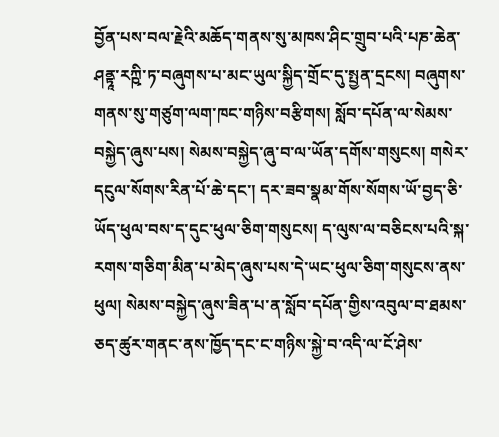བྱོན་པས་བལ་རྗེའི་མཆོད་གནས་སུ་མཁས་ཤིང་གྲུབ་པའི་པཎ་ཆེན་ཤནྟཱ་རཀྵི་ཏ་བཞུགས་པ་མང་ཡུལ་སྐྱིད་གྲོང་དུ་སྤྱན་དྲངས། བཞུགས་གནས་སུ་གཙུག་ལག་ཁང་གཉིས་བརྩིགས། སློབ་དཔོན་ལ་སེམས་བསྐྱེད་ཞུས་པས། སེམས་བསྐྱེད་ཞུ་བ་ལ་ཡོན་དགོས་གསུངས། གསེར་དངུལ་སོགས་རིན་པོ་ཆེ་དང་། དར་ཟབ་སྣམ་གོས་སོགས་ཡོ་བྱད་ཅི་ཡོད་ཕུལ་བས་ད་དུང་ཕུལ་ཅིག་གསུངས། ད་ལུས་ལ་བཅིངས་པའི་སྐ་རགས་གཅིག་མིན་པ་མེད་ཞུས་པས་དེ་ཡང་ཕུལ་ཅིག་གསུངས་ནས་ཕུལ། སེམས་བསྐྱེད་ཞུས་ཟིན་པ་ན་སློབ་དཔོན་གྱིས་འབུལ་བ་ཐམས་ཅད་ཚུར་གནང་ནས་ཁྱོད་དང་ང་གཉིས་སྐྱེ་བ་འདི་ལ་ངོ་ཤེས་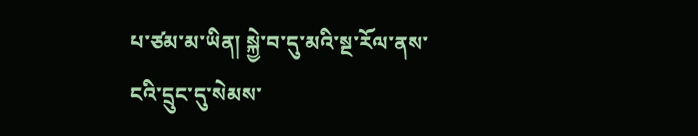པ་ཙམ་མ་ཡིན། སྐྱེ་བ་དུ་མའི་སྔ་རོལ་ནས་ངའི་དྲུང་དུ་སེམས་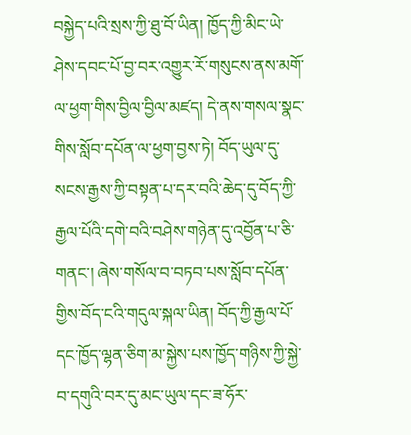བསྐྱེད་པའི་སྲས་ཀྱི་ཐུ་བོ་ཡིན། ཁྱོད་ཀྱི་མིང་ཡེ་ཤེས་དབང་པོ་བྱ་བར་འགྱུར་རོ་གསུངས་ནས་མགོ་ལ་ཕྱག་གིས་བྱིལ་བྱིལ་མཛད། དེ་ནས་གསལ་སྣང་གིས་སློབ་དཔོན་ལ་ཕྱག་བྱས་ཏེ། བོད་ཡུལ་དུ་སངས་རྒྱས་ཀྱི་བསྟན་པ་དར་བའི་ཆེད་དུ་བོད་ཀྱི་རྒྱལ་པོའི་དགེ་བའི་བཤེས་གཉེན་དུ་འབྱོན་པ་ཅི་གནང་། ཞེས་གསོལ་བ་བཏབ་པས་སློབ་དཔོན་གྱིས་བོད་ངའི་གདུལ་སྐལ་ཡིན། བོད་ཀྱི་རྒྱལ་པོ་དང་ཁྱོད་ལྷན་ཅིག་མ་སྐྱེས་པས་ཁྱོད་གཉིས་ཀྱི་སྐྱེ་བ་དགུའི་བར་དུ་མང་ཡུལ་དང་ཟ་ཧོར་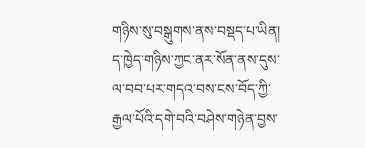གཉིས་སུ་བསྒུགས་ནས་བསྡད་པ་ཡིན། ད་ཁྱེད་གཉིས་ཀྱང་ནར་སོན་ནས་དུས་ལ་བབ་པར་གདའ་བས་ངས་བོད་ཀྱི་རྒྱལ་པོའི་དགེ་བའི་བཤེས་གཉེན་བྱས་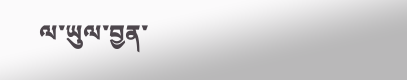ལ་ཡུལ་བྱན་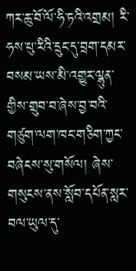ཀར་ཆུ་བོ་ལོ་ཧི་ཏའི་འགྲམ། རི་ཧས་པུ་རིའི་དྲུང་དུ་བྲག་དམར་བསམ་ཡས་མི་འགྱུར་ལྷུན་གྱིས་གྲུབ་བ་ཞེས་བྱ་བའི་གཙུག་ལག་ཁང་གཅིག་ཀྱང་བཞེངས་སུ་གསོལ། ཞེས་གསུངས་ནས་སློབ་དཔོན་སླར་བལ་ཡུལ་དུ་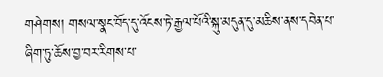གཤེགས། གསལ་སྣང་བོད་དུ་འོངས་ཏེ་རྒྱལ་པོའི་སྐུ་མདུན་དུ་མཆིས་ནས་དབེན་པ་ཞིག་ཏུ་ཆོས་བྱ་བར་རིགས་པ་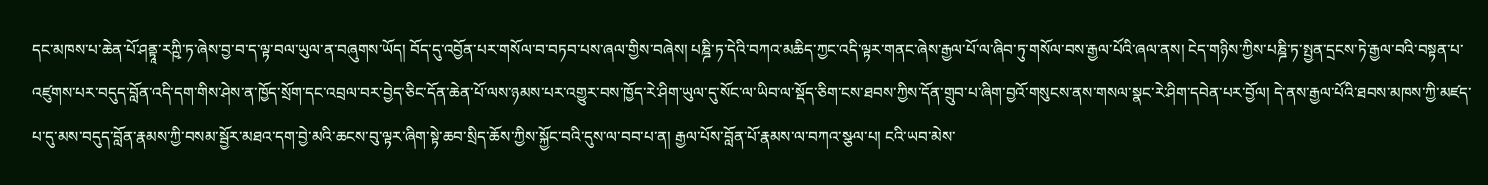དང་མཁས་པ་ཆེན་པོ་ཤནྟཱ་རཀྵི་ཏ་ཞེས་བྱ་བ་ད་ལྟ་བལ་ཡུལ་ན་བཞུགས་ཡོད། བོད་དུ་འབྱོན་པར་གསོལ་བ་བཏབ་པས་ཞལ་གྱིས་བཞེས། པཎྜི་ཏ་དེའི་བཀའ་མཆིད་ཀྱང་འདི་ལྟར་གནང་ཞེས་རྒྱལ་པོ་ལ་ཞིབ་ཏུ་གསོལ་བས་རྒྱལ་པོའི་ཞལ་ནས། ངེད་གཉིས་ཀྱིས་པཎྜི་ཏ་སྤྱན་དྲངས་ཏེ་རྒྱལ་བའི་བསྟན་པ་འཛུགས་པར་བདུད་བློན་འདི་དག་གིས་ཤེས་ན་ཁྱོད་སྲོག་དང་འབྲལ་བར་བྱེད་ཅིང་དོན་ཆེན་པོ་ལས་ཉམས་པར་འགྱུར་བས་ཁྱོད་རེ་ཤིག་ཡུལ་དུ་སོང་ལ་ཡིབ་ལ་སྡོད་ཅིག་ངས་ཐབས་ཀྱིས་དོན་གྲུབ་པ་ཞིག་བྱའོ་གསུངས་ནས་གསལ་སྣང་རེ་ཤིག་དབེན་པར་བྱོལ། དེ་ནས་རྒྱལ་པོའི་ཐབས་མཁས་ཀྱི་མཛད་པ་དུ་མས་བདུད་བློན་རྣམས་ཀྱི་བསམ་སྦྱོར་མཐའ་དག་བྱེ་མའི་ཆངས་བུ་ལྟར་ཞིག་སྟེ་ཆབ་སྲིད་ཆོས་ཀྱིས་སྐྱོང་བའི་དུས་ལ་བབ་པ་ན། རྒྱལ་པོས་བློན་པོ་རྣམས་ལ་བཀའ་སྩལ་པ། ངའི་ཡབ་མེས་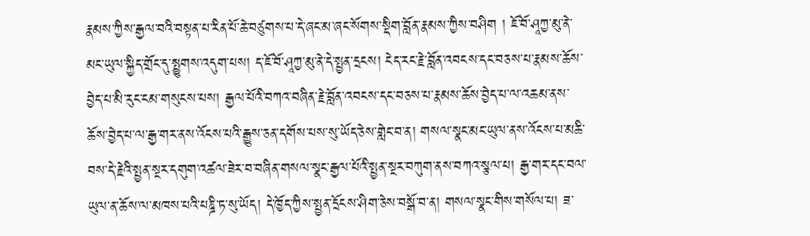རྣམས་ཀྱིས་རྒྱལ་བའི་བསྟན་པ་རིན་པོ་ཆེ་བཙུགས་པ་དེ་ཞང་མ་ཞང་སོགས་སྡིག་བློན་རྣམས་ཀྱིས་བཤིག ། ཇོ་བོ་ཤཱཀྱ་མུ་ནེ་མང་ཡུལ་སྐྱིད་གྲོང་དུ་སྤྱུགས་འདུག་པས། ད་ཇོ་བོ་ཤཱཀྱ་མུ་ནེ་དེ་སྤྱན་དྲངས། ངེད་རང་རྗེ་བློན་འབངས་དང་བཅས་པ་རྣམས་ཆོས་བྱེད་པ་མི་རུང་ངམ་གསུངས་པས། རྒྱལ་པོའི་བཀའ་བཞིན་རྗེ་བློན་འབངས་དང་བཅས་པ་རྣམས་ཆོས་བྱེད་པ་ལ་འཆམ་ནས་ཆོས་བྱེད་པ་ལ་རྒྱ་གར་ནས་འོངས་པའི་རྒྱུས་ཅན་དགོས་པས་སུ་ཡོད་ཅེས་གླེང་བ་ན། གསལ་སྣང་མང་ཡུལ་ནས་འོངས་པ་མཆི་བས་དེ་རྗེའི་སྤྱན་སྔར་དགུག་འཚལ་ཟེར་བ་བཞིན་གསལ་སྣང་རྒྱལ་པོའི་སྤྱན་སྔར་བཀུག་ནས་བཀའ་སྩལ་པ། རྒྱ་གར་དང་བལ་ཡུལ་ན་ཆོས་ལ་མཁས་པའི་པཎྜི་ཏ་སུ་ཡོད། དེ་ཁྱོད་ཀྱིས་སྤྱན་དྲོངས་ཤིག་ཅེས་བསྒོ་བ་ན། གསལ་སྣང་གིས་གསོལ་པ། ཟ་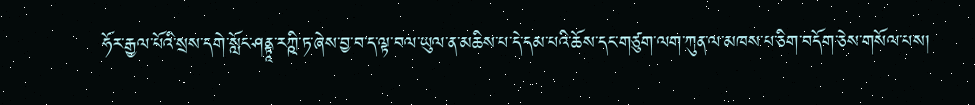ཧོར་རྒྱལ་པོའི་སྲས་དགེ་སློང་ཤནྟཱ་རཀྵི་ཏ་ཞེས་བྱ་བ་ད་ལྟ་བལ་ཡུལ་ན་མཆིས་པ་དེ་དམ་པའི་ཆོས་དང་གཙུག་ལག་ཀུན་ལ་མཁས་པ་ཅིག་བདོག་ཅེས་གསོལ་པས།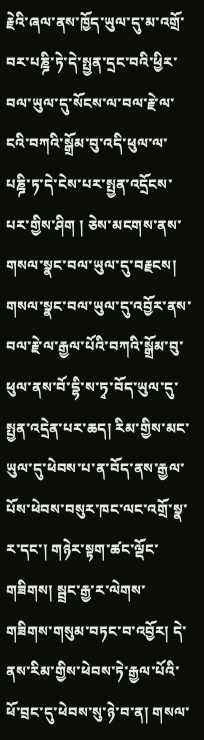རྗེའི་ཞལ་ནས་ཁྱོད་ཡུལ་དུ་མ་འགྲོ་བར་པཎྜི་ཏེ་དེ་སྤྱན་དྲང་བའི་ཕྱིར་བལ་ཡུལ་དུ་སོངས་ལ་བལ་རྗེ་ལ་ངའི་བཀའི་སྒྲོམ་བུ་འདི་ཕུལ་ལ་པཎྜི་ཏ་དེ་ངེས་པར་སྤྱན་འདྲོངས་པར་གྱིས་ཤིག ། ཅེས་མངགས་ནས་གསལ་སྣང་བལ་ཡུལ་དུ་བརྗངས། གསལ་སྣང་བལ་ཡུལ་དུ་འབྱོར་ནས་བལ་རྗེ་ལ་རྒྱལ་པོའི་བཀའི་སྒྲོམ་བུ་ཕུལ་ནས་བོ་དྷི་ས་ཏྭ་བོད་ཡུལ་དུ་སྤྱན་འདྲེན་པར་ཆད། རིམ་གྱིས་མང་ཡུལ་དུ་ཕེབས་པ་ན་བོད་ནས་རྒྱལ་པོས་ཕེབས་བསུར་ཁང་ལང་འགྲོ་སྣ་ར་དང་། གཉེར་སྟག་ཚང་ལྡོང་གཟིགས། སྦྲང་རྒྱ་ར་ལེགས་གཟིགས་གསུམ་བཏང་བ་འབྱོར། དེ་ནས་རིམ་གྱིས་ཕེབས་ཏེ་རྒྱལ་པོའི་ཕོ་བྲང་དུ་ཕེབས་སུ་ཉེ་བ་ན། གསལ་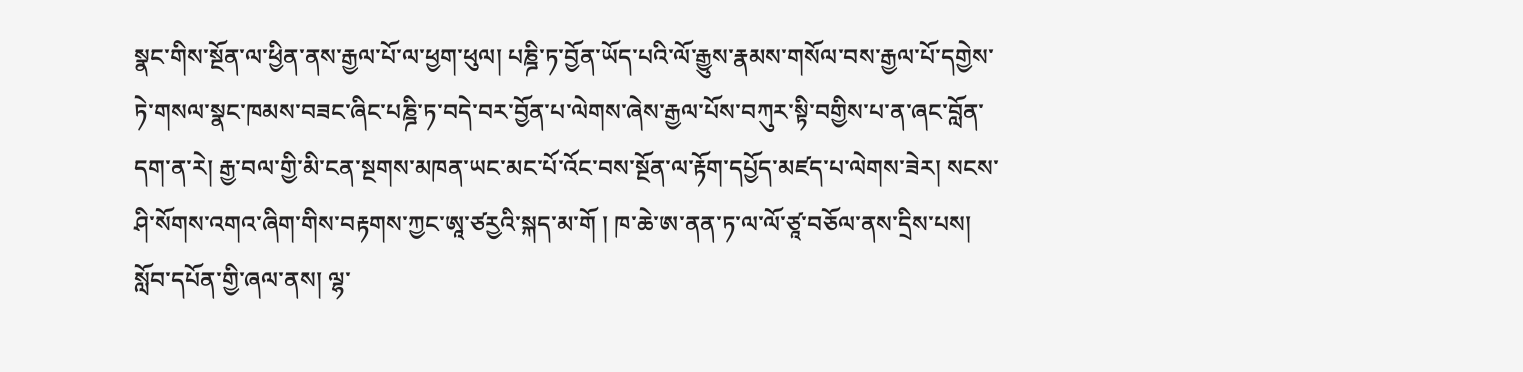སྣང་གིས་སྔོན་ལ་ཕྱིན་ནས་རྒྱལ་པོ་ལ་ཕྱག་ཕུལ། པཎྜི་ཏ་བྱོན་ཡོད་པའི་ལོ་རྒྱུས་རྣམས་གསོལ་བས་རྒྱལ་པོ་དགྱེས་ཏེ་གསལ་སྣང་ཁམས་བཟང་ཞིང་པཎྜི་ཏ་བདེ་བར་བྱོན་པ་ལེགས་ཞེས་རྒྱལ་པོས་བཀུར་སྟི་བགྱིས་པ་ན་ཞང་བློན་དག་ན་རེ། རྒྱ་བལ་གྱི་མི་ངན་སྔགས་མཁན་ཡང་མང་པོ་འོང་བས་སྔོན་ལ་རྟོག་དཔྱོད་མཛད་པ་ལེགས་ཟེར། སངས་ཤི་སོགས་འགའ་ཞིག་གིས་བརྟགས་ཀྱང་ཨཱ་ཙརྱའི་སྐད་མ་གོ ། ཁ་ཆེ་ཨ་ནན་ཏ་ལ་ལོ་ཙཱ་བཅོལ་ནས་དྲིས་པས། སློབ་དཔོན་གྱི་ཞལ་ནས། ལྷ་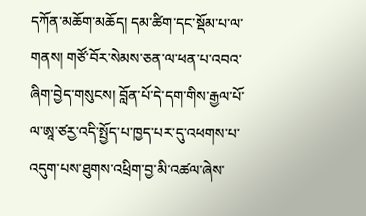དཀོན་མཆོག་མཆོད། དམ་ཚིག་དང་སྡོམ་པ་ལ་གནས། གཙོ་བོར་སེམས་ཅན་ལ་ཕན་པ་འབའ་ཞིག་བྱེད་གསུངས། བློན་པོ་དེ་དག་གིས་རྒྱལ་པོ་ལ་ཨཱ་ཙརྱ་འདི་སྤྱོད་པ་ཁྱད་པར་དུ་འཕགས་པ་འདུག་པས་ཐུགས་འཕྲིག་བྱ་མི་འཚལ་ཞེས་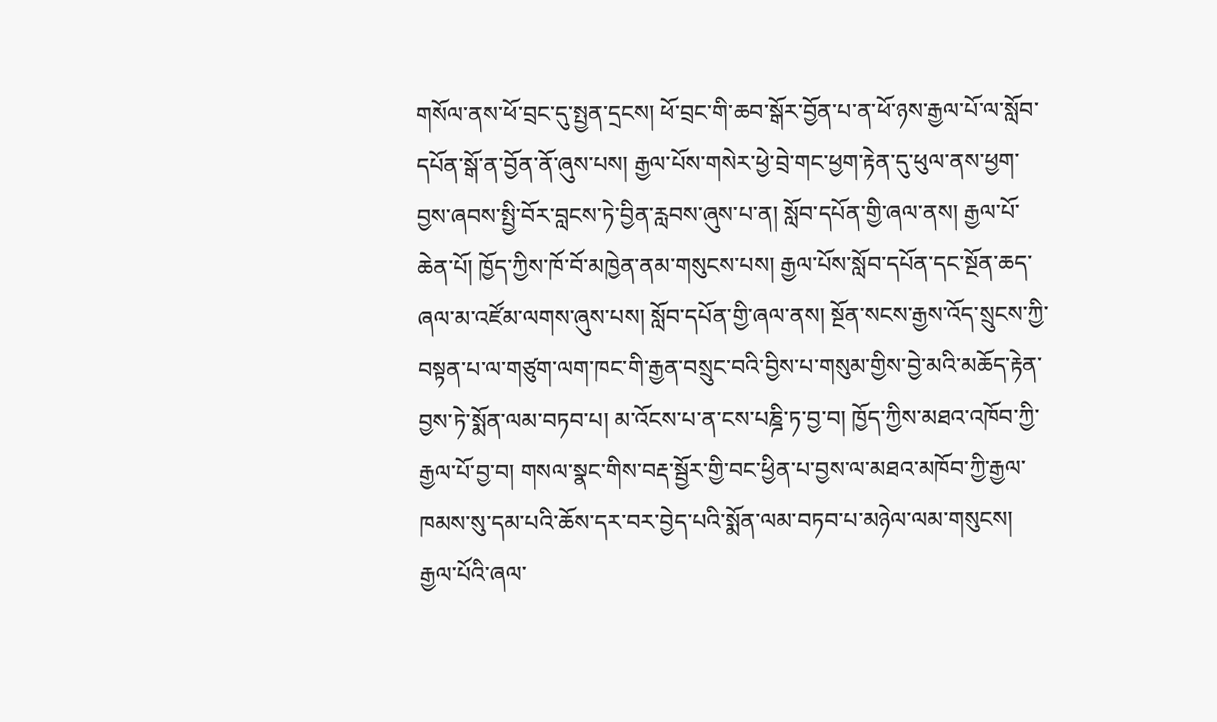གསོལ་ནས་ཕོ་བྲང་དུ་སྤྱན་དྲངས། ཕོ་བྲང་གི་ཆབ་སྒོར་བྱོན་པ་ན་ཕོ་ཉས་རྒྱལ་པོ་ལ་སློབ་དཔོན་སྒོ་ན་བྱོན་ནོ་ཞུས་པས། རྒྱལ་པོས་གསེར་ཕྱེ་བྲེ་གང་ཕྱག་རྟེན་དུ་ཕུལ་ནས་ཕྱག་བྱས་ཞབས་སྤྱི་བོར་བླངས་ཏེ་བྱིན་རླབས་ཞུས་པ་ན། སློབ་དཔོན་གྱི་ཞལ་ནས། རྒྱལ་པོ་ཆེན་པོ། ཁྱོད་ཀྱིས་ཁོ་བོ་མཁྱེན་ནམ་གསུངས་པས། རྒྱལ་པོས་སློབ་དཔོན་དང་སྔོན་ཆད་ཞལ་མ་འཛོམ་ལགས་ཞུས་པས། སློབ་དཔོན་གྱི་ཞལ་ནས། སྔོན་སངས་རྒྱས་འོད་སྲུངས་ཀྱི་བསྟན་པ་ལ་གཙུག་ལག་ཁང་གི་རྒྱན་བསྲུང་བའི་བྱིས་པ་གསུམ་གྱིས་བྱེ་མའི་མཆོད་རྟེན་བྱས་ཏེ་སྨོན་ལམ་བཏབ་པ། མ་འོངས་པ་ན་ངས་པཎྜི་ཏ་བྱ་བ། ཁྱོད་ཀྱིས་མཐའ་འཁོབ་ཀྱི་རྒྱལ་པོ་བྱ་བ། གསལ་སྣང་གིས་བརྡ་སྦྱོར་གྱི་བང་ཕྱིན་པ་བྱས་ལ་མཐའ་མཁོབ་ཀྱི་རྒྱལ་ཁམས་སུ་དམ་པའི་ཆོས་དར་བར་བྱེད་པའི་སྨོན་ལམ་བཏབ་པ་མཉེལ་ལམ་གསུངས། རྒྱལ་པོའི་ཞལ་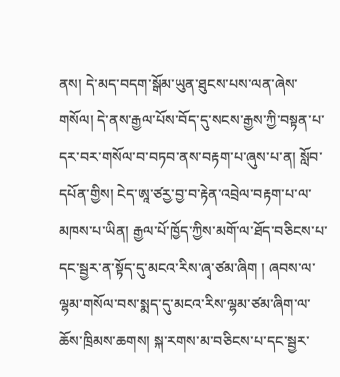ནས། དེ་མད་བདག་སྒོམ་ཡུན་ཐུངས་པས་ལན་ཞེས་གསོལ། དེ་ནས་རྒྱལ་པོས་བོད་དུ་སངས་རྒྱས་ཀྱི་བསྟན་པ་དར་བར་གསོལ་བ་བཏབ་ནས་བརྟག་པ་ཞུས་པ་ན། སློབ་དཔོན་གྱིས། ངེད་ཨཱ་ཙརྱ་བྱ་བ་རྟེན་འབྲེལ་བརྟག་པ་ལ་མཁས་པ་ཡིན། རྒྱལ་པོ་ཁྱོད་ཀྱིས་མགོ་ལ་ཐོད་བཅིངས་པ་དང་སྦྱར་ན་སྟོད་དུ་མངའ་རིས་ཞྭ་ཙམ་ཞིག ། ཞབས་ལ་ལྷམ་གསོལ་བས་སྨད་དུ་མངའ་རིས་ལྷམ་ཙམ་ཞིག་ལ་ཆོས་ཁྲིམས་ཆགས། སྐ་རགས་མ་བཅིངས་པ་དང་སྦྱར་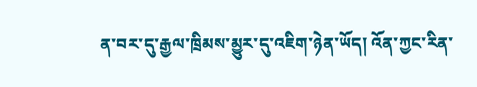ན་བར་དུ་རྒྱལ་ཁྲིམས་མྱུར་དུ་འཇིག་ཉེན་ཡོད། འོན་ཀྱང་རིན་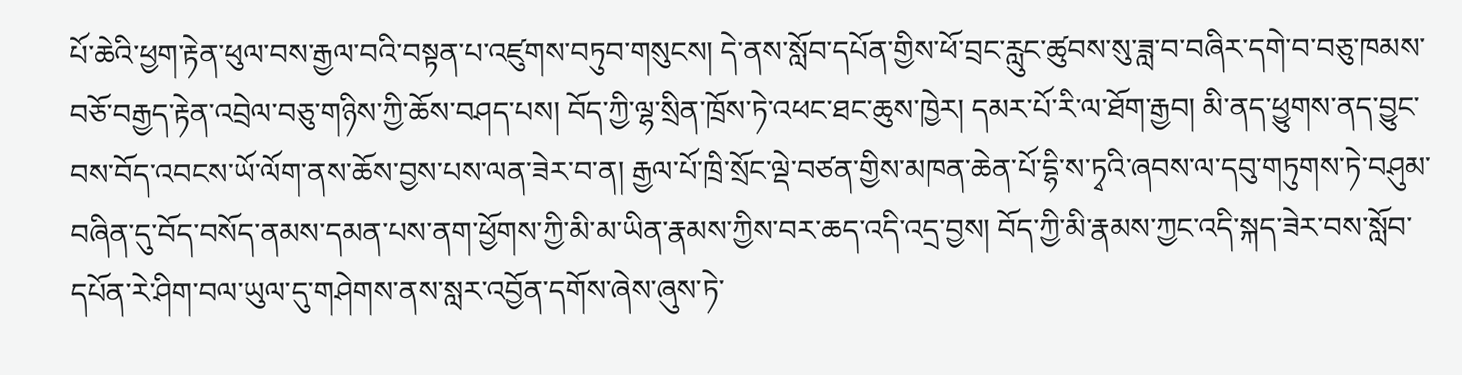པོ་ཆེའི་ཕྱག་རྟེན་ཕུལ་བས་རྒྱལ་བའི་བསྟན་པ་འཛུགས་བཏུབ་གསུངས། དེ་ནས་སློབ་དཔོན་གྱིས་ཕོ་བྲང་རླུང་ཚུབས་སུ་ཟླ་བ་བཞིར་དགེ་བ་བཅུ་ཁམས་བཅོ་བརྒྱད་རྟེན་འབྲེལ་བཅུ་གཉིས་ཀྱི་ཆོས་བཤད་པས། བོད་ཀྱི་ལྷ་སྲིན་ཁྲོས་ཏེ་འཕང་ཐང་ཆུས་ཁྱེར། དམར་པོ་རི་ལ་ཐོག་རྒྱབ། མི་ནད་ཕྱུགས་ནད་བྱུང་བས་བོད་འབངས་ཡོ་ལོག་ནས་ཆོས་བྱས་པས་ལན་ཟེར་བ་ན། རྒྱལ་པོ་ཁྲི་སྲོང་ལྡེ་བཙན་གྱིས་མཁན་ཆེན་པོ་དྷི་ས་ཏྭའི་ཞབས་ལ་དབུ་གཏུགས་ཏེ་བཤུམ་བཞིན་དུ་བོད་བསོད་ནམས་དམན་པས་ནག་ཕྱོགས་ཀྱི་མི་མ་ཡིན་རྣམས་ཀྱིས་བར་ཆད་འདི་འདྲ་བྱས། བོད་ཀྱི་མི་རྣམས་ཀྱང་འདི་སྐད་ཟེར་བས་སློབ་དཔོན་རེ་ཤིག་བལ་ཡུལ་དུ་གཤེགས་ནས་སླར་འབྱོན་དགོས་ཞེས་ཞུས་ཏེ་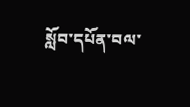སློབ་དཔོན་བལ་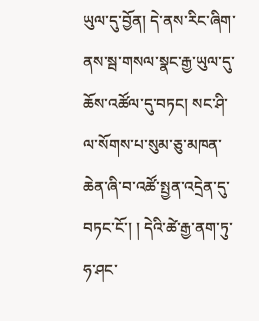ཡུལ་དུ་བྱོན། དེ་ནས་རིང་ཞིག་ནས་སྦ་གསལ་སྣང་རྒྱ་ཡུལ་དུ་ཆོས་འཚོལ་དུ་བཏང། སང་ཤི་ལ་སོགས་པ་སུམ་ཅུ་མཁན་ཆེན་ཞི་བ་འཚོ་སྤྱན་འདྲེན་དུ་བཏང་ངོ་། ། དེའི་ཚེ་རྒྱ་ནག་ཏུ་ཧ་ཤང་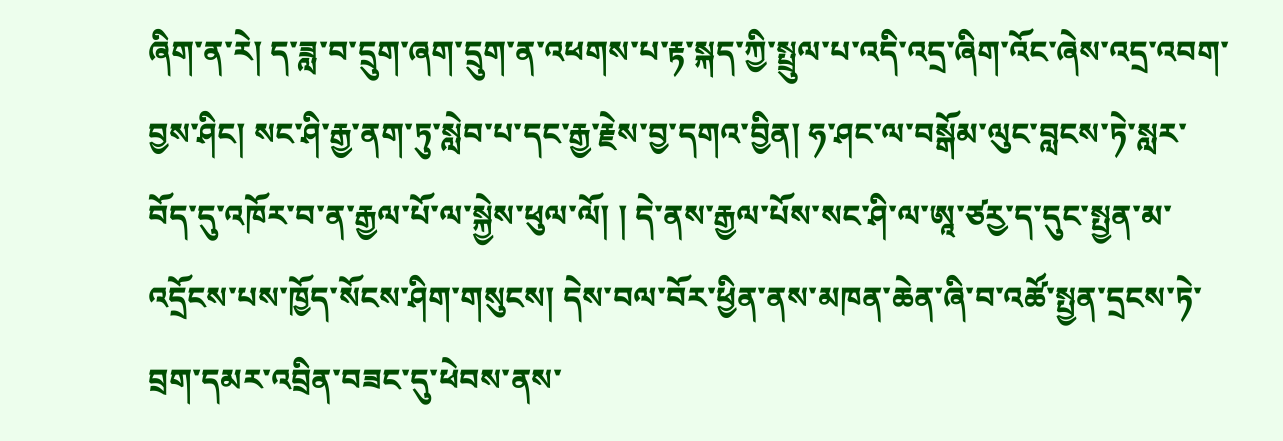ཞིག་ན་རེ། ད་ཟླ་བ་དྲུག་ཞག་དྲུག་ན་འཕགས་པ་རྟ་སྐད་ཀྱི་སྤྲུལ་པ་འདི་འདྲ་ཞིག་འོང་ཞེས་འདྲ་འབག་བྱས་ཤིང། སང་ཤི་རྒྱ་ནག་ཏུ་སླེབ་པ་དང་རྒྱ་རྗེས་བྱ་དགའ་བྱིན། ཧ་ཤང་ལ་བསྒོམ་ལུང་བླངས་ཏེ་སླར་བོད་དུ་འཁོར་བ་ན་རྒྱལ་པོ་ལ་སྐྱེས་ཕུལ་ལོ། ། དེ་ནས་རྒྱལ་པོས་སང་ཤི་ལ་ཨཱ་ཙརྱ་ད་དུང་སྤྱན་མ་འདྲོངས་པས་ཁྱོད་སོངས་ཤིག་གསུངས། དེས་བལ་བོར་ཕྱིན་ནས་མཁན་ཆེན་ཞི་བ་འཚོ་སྤྱན་དྲངས་ཏེ་བྲག་དམར་འབྲིན་བཟང་དུ་ཕེབས་ནས་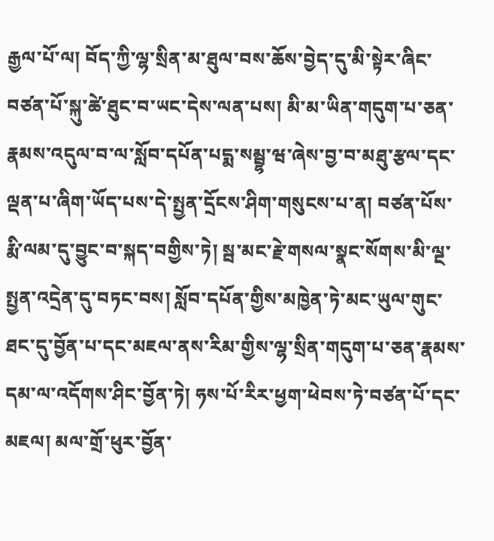རྒྱལ་པོ་ལ། བོད་ཀྱི་ལྷ་སྲིན་མ་ཐུལ་བས་ཆོས་བྱེད་དུ་མི་སྟེར་ཞིང་བཙན་པོ་སྐུ་ཚེ་ཐུང་བ་ཡང་དེས་ལན་པས། མི་མ་ཡིན་གདུག་པ་ཅན་རྣམས་འདུལ་བ་ལ་སློབ་དཔོན་པདྨ་སམྦྷ་ཝ་ཞེས་བྱ་བ་མཐུ་རྩལ་དང་ལྡན་པ་ཞིག་ཡོད་པས་དེ་སྤྱན་དྲོངས་ཤིག་གསུངས་པ་ན། བཙན་པོས་རྨི་ལམ་དུ་བྱུང་བ་སྐད་བགྱིས་ཏེ། སྦ་མང་རྗེ་གསལ་སྣང་སོགས་མི་ལྔ་སྤྱན་འདྲེན་དུ་བཏང་བས། སློབ་དཔོན་གྱིས་མཁྱེན་ཏེ་མང་ཡུལ་གུང་ཐང་དུ་བྱོན་པ་དང་མཇལ་ནས་རིམ་གྱིས་ལྷ་སྲིན་གདུག་པ་ཅན་རྣམས་དམ་ལ་འདོགས་ཤིང་བྱོན་ཏེ། ཧས་པོ་རིར་ཕྱག་ཕེབས་ཏེ་བཙན་པོ་དང་མཇལ། མལ་གྲོ་ཕུར་བྱོན་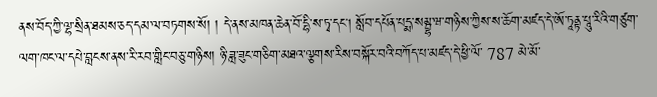ནས་བོད་ཀྱི་ལྷ་སྲིན་ཐམས་ཅད་དམ་ལ་བཏགས་སོ། ། དེ་ནས་མཁན་ཆེན་བོ་དྷི་ས་ཏྭ་དང། སློབ་དཔོན་པདྨ་སམྦྷ་ཝ་གཉིས་ཀྱིས་ས་ཆོག་མཛད་དེ་ཨོ་ཏཱནྟ་པཱུ་རིའི་གཙུག་ལག་ཁང་ལ་དཔེ་བླངས་ནས་རི་རབ་གླིང་བཅུ་གཉིས། ཉི་ཟླ་ཟུང་གཅིག་མཐའ་ལྕགས་རིས་བསྐོར་བའི་བཀོད་པ་མཛད་དེ་ཕྱི་ལོ་ 787 མེ་མོ་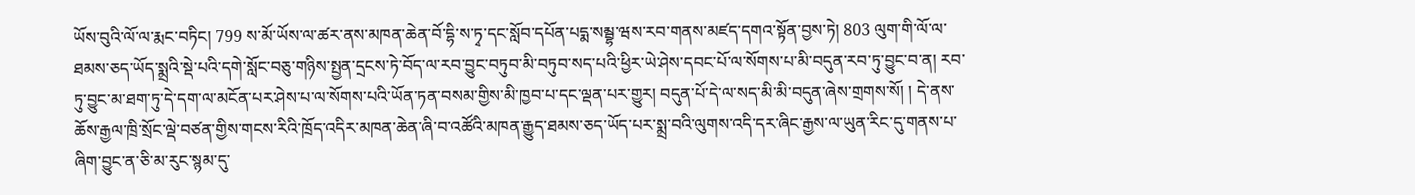ཡོས་བུའི་ལོ་ལ་རྨང་བཏིང། 799 ས་མོ་ཡོས་ལ་ཚར་ནས་མཁན་ཆེན་བོ་དྷི་ས་ཏྭ་དང་སློབ་དཔོན་པདྨ་སམྦྷ་ཝས་རབ་གནས་མཛད་དགའ་སྟོན་བྱས་ཏེ། 803 ལུག་གི་ལོ་ལ་ཐམས་ཅད་ཡོད་སྨྲའི་སྡེ་པའི་དགེ་སློང་བཅུ་གཉིས་སྤྱན་དྲངས་ཏེ་བོད་ལ་རབ་བྱུང་བཏུབ་མི་བཏུབ་སད་པའི་ཕྱིར་ཡེ་ཤེས་དབང་པོ་ལ་སོགས་པ་མི་བདུན་རབ་ཏུ་བྱུང་བ་ན། རབ་ཏུ་བྱུང་མ་ཐག་ཏུ་དེ་དག་ལ་མངོན་པར་ཤེས་པ་ལ་སོགས་པའི་ཡོན་ཏན་བསམ་གྱིས་མི་ཁྱབ་པ་དང་ལྡན་པར་གྱུར། བདུན་པོ་དེ་ལ་སད་མི་མི་བདུན་ཞེས་གྲགས་སོ། ། དེ་ནས་ཆོས་རྒྱལ་ཁྲི་སྲོང་ལྡེ་བཙན་གྱིས་གངས་རིའི་ཁྲོད་འདིར་མཁན་ཆེན་ཞི་བ་འཚོའི་མཁན་རྒྱུད་ཐམས་ཅད་ཡོད་པར་སྨྲ་བའི་ལུགས་འདི་དར་ཞིང་རྒྱས་ལ་ཡུན་རིང་དུ་གནས་པ་ཞིག་བྱུང་ན་ཅི་མ་རུང་སྙམ་དུ་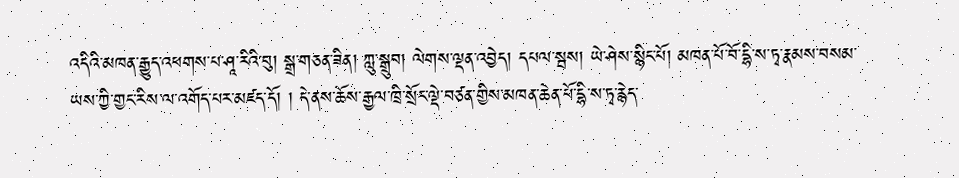འདིའི་མཁན་རྒྱུད་འཕགས་པ་ཤཱ་རིའི་བུ། སྒྲ་གཅན་ཟིན། ཀླུ་སྒྲུབ། ལེགས་ལྡན་འབྱེད། དཔལ་སྦས། ཡེ་ཤེས་སྙིང་པོ། མཁན་པོ་བོ་དྷི་ས་ཏྭ་རྣམས་བསམ་ཡས་ཀྱི་གྱང་རིས་ལ་འགོད་པར་མཛད་དོ། ། དེ་ནས་ཆོས་རྒྱལ་ཁྲི་སྲོང་ལྡེ་བཙན་གྱིས་མཁན་ཆེན་པོ་དྷི་ས་ཏྭ་རྙེད་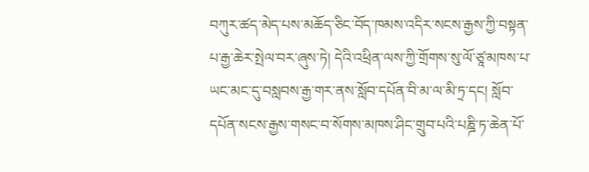བཀུར་ཚད་མེད་པས་མཆོད་ཅིང་བོད་ཁམས་འདིར་སངས་རྒྱས་ཀྱི་བསྟན་པ་རྒྱ་ཆེར་སྤེལ་བར་ཞུས་ཏེ། དེའི་འཕྲིན་ལས་ཀྱི་གྲོགས་སུ་ལོ་ཙཱ་མཁས་པ་ཡང་མང་དུ་བསླབས་རྒྱ་གར་ནས་སློབ་དཔོན་བི་མ་ལ་མི་ཏྲ་དང། སློབ་དཔོན་སངས་རྒྱས་གསང་བ་སོགས་མཁས་ཤིང་གྲུབ་པའི་པཎྜི་ཏ་ཆེན་པོ་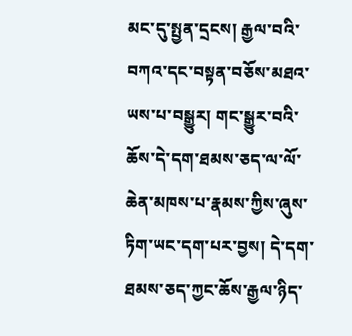མང་དུ་སྤྱན་དྲངས། རྒྱལ་བའི་བཀའ་དང་བསྟན་བཅོས་མཐའ་ཡས་པ་བསྒྱུར། གང་སྒྱུར་བའི་ཆོས་དེ་དག་ཐམས་ཅད་ལ་ལོ་ཆེན་མཁས་པ་རྣམས་ཀྱིས་ཞུས་ཏིག་ཡང་དག་པར་བྱས། དེ་དག་ཐམས་ཅད་ཀྱང་ཆོས་རྒྱལ་ཉིད་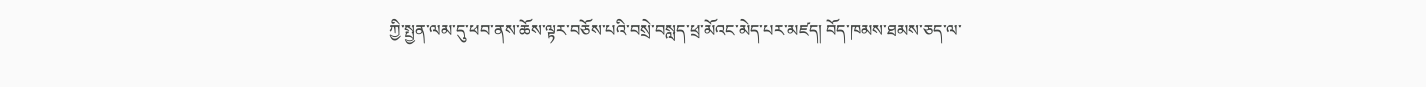ཀྱི་སྤྱན་ལམ་དུ་ཕབ་ནས་ཆོས་ལྟར་བཅོས་པའི་བསྲེ་བསླད་ཕྲ་མོའང་མེད་པར་མཛད། བོད་ཁམས་ཐམས་ཅད་ལ་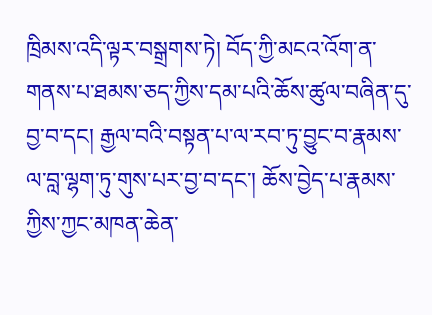ཁྲིམས་འདི་ལྟར་བསྒྲགས་ཏེ། བོད་ཀྱི་མངའ་འོག་ན་གནས་པ་ཐམས་ཅད་ཀྱིས་དམ་པའི་ཆོས་ཚུལ་བཞིན་དུ་བྱ་བ་དང། རྒྱལ་བའི་བསྟན་པ་ལ་རབ་ཏུ་བྱུང་བ་རྣམས་ལ་བླ་ལྷག་ཏུ་གུས་པར་བྱ་བ་དང་། ཆོས་བྱེད་པ་རྣམས་ཀྱིས་ཀྱང་མཁན་ཆེན་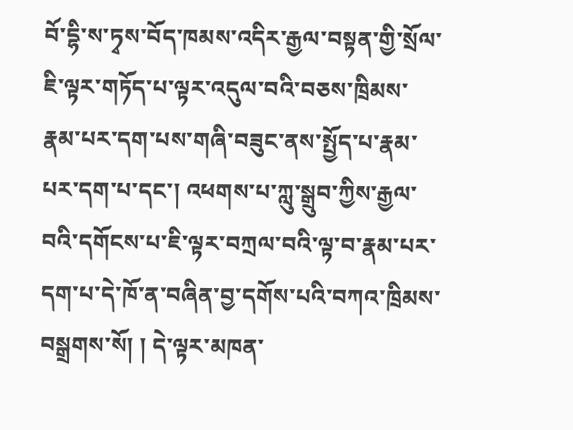བོ་དྷི་ས་ཏྭས་བོད་ཁམས་འདིར་རྒྱལ་བསྟན་གྱི་སྲོལ་ཇི་ལྟར་གཏོད་པ་ལྟར་འདུལ་བའི་བཅས་ཁྲིམས་རྣམ་པར་དག་པས་གཞི་བཟུང་ནས་སྤྱོད་པ་རྣམ་པར་དག་པ་དང་། འཕགས་པ་ཀླུ་སྒྲུབ་ཀྱིས་རྒྱལ་བའི་དགོངས་པ་ཇི་ལྟར་བཀྲལ་བའི་ལྟ་བ་རྣམ་པར་དག་པ་དེ་ཁོ་ན་བཞིན་བྱ་དགོས་པའི་བཀའ་ཁྲིམས་བསྒྲགས་སོ། ། དེ་ལྟར་མཁན་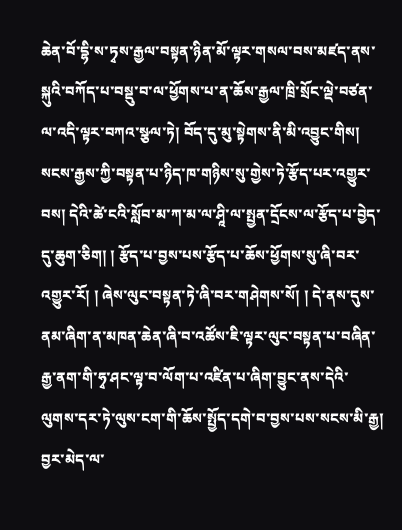ཆེན་བོ་དྷི་ས་ཏྭས་རྒྱལ་བསྟན་ཉིན་མོ་ལྟར་གསལ་བས་མཛད་ནས་སྐུའི་བཀོད་པ་བསྡུ་བ་ལ་ཕྱོགས་པ་ན་ཆོས་རྒྱལ་ཁྲི་སྲོང་ལྡེ་བཙན་ལ་འདི་ལྟར་བཀའ་སྩལ་ཏེ། བོད་དུ་མུ་སྟེགས་ནི་མི་འབྱུང་གིས། སངས་རྒྱས་ཀྱི་བསྟན་པ་ཉིད་ཁ་གཉིས་སུ་གྱེས་ཏེ་རྩོད་པར་འགྱུར་བས། དེའི་ཚེ་ངའི་སློབ་མ་ཀ་མ་ལ་ཤཱི་ལ་སྤྱན་དྲོངས་ལ་རྩོད་པ་བྱེད་དུ་ཆུག་ཅིག། ། རྩོད་པ་བྱས་པས་རྩོད་པ་ཆོས་ཕྱོགས་སུ་ཞི་བར་འགྱུར་རོ། ། ཞེས་ལུང་བསྟན་ཏེ་ཞི་བར་གཤེགས་སོ། ། དེ་ནས་དུས་ནམ་ཞིག་ན་མཁན་ཆེན་ཞི་བ་འཚོས་ཇི་ལྟར་ལུང་བསྟན་པ་བཞིན་རྒྱ་ནག་གི་ཧྭ་ཤང་ལྟ་བ་ལོག་པ་འཛིན་པ་ཞིག་བྱུང་ནས་དེའི་ལུགས་དར་ཏེ་ལུས་ངག་གི་ཆོས་སྤྱོད་དགེ་བ་བྱས་པས་སངས་མི་རྒྱ། བྱར་མེད་ལ་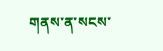གནས་ན་སངས་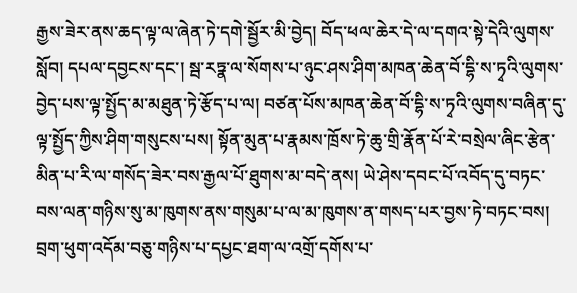རྒྱས་ཟེར་ནས་ཆད་ལྟ་ལ་ཞེན་ཏེ་དགེ་སྦྱོར་མི་བྱེད། བོད་ཕལ་ཆེར་དེ་ལ་དགའ་སྟེ་དེའི་ལུགས་སློབ། དཔལ་དབྱངས་དང་། སྦ་རཏྣ་ལ་སོགས་པ་ཉུང་ཤས་ཤིག་མཁན་ཆེན་བོ་དྷི་ས་ཏྭའི་ལུགས་བྱེད་པས་ལྟ་སྤྱོད་མ་མཐུན་ཏེ་རྩོད་པ་ལ། བཙན་པོས་མཁན་ཆེན་བོ་དྷི་ས་ཏྭའི་ལུགས་བཞིན་དུ་ལྟ་སྤྱོད་ཀྱིས་ཤིག་གསུངས་པས། སྟོན་མུན་པ་རྣམས་ཁྲོས་ཏེ་ཆུ་གྲི་རྣོན་པོ་རེ་བསྲེལ་ཞིང་རྩེན་མིན་པ་རི་ལ་གསོད་ཟེར་བས་རྒྱལ་པོ་ཐུགས་མ་བདེ་ནས། ཡེ་ཤེས་དབང་པོ་འབོད་དུ་བཏང་བས་ལན་གཉིས་སུ་མ་ཁུགས་ནས་གསུམ་པ་ལ་མ་ཁུགས་ན་གསད་པར་བྱས་ཏེ་བཏང་བས། བྲག་ཕུག་འདོམ་བཅུ་གཉིས་པ་དཔྱང་ཐག་ལ་འགྲོ་དགོས་པ་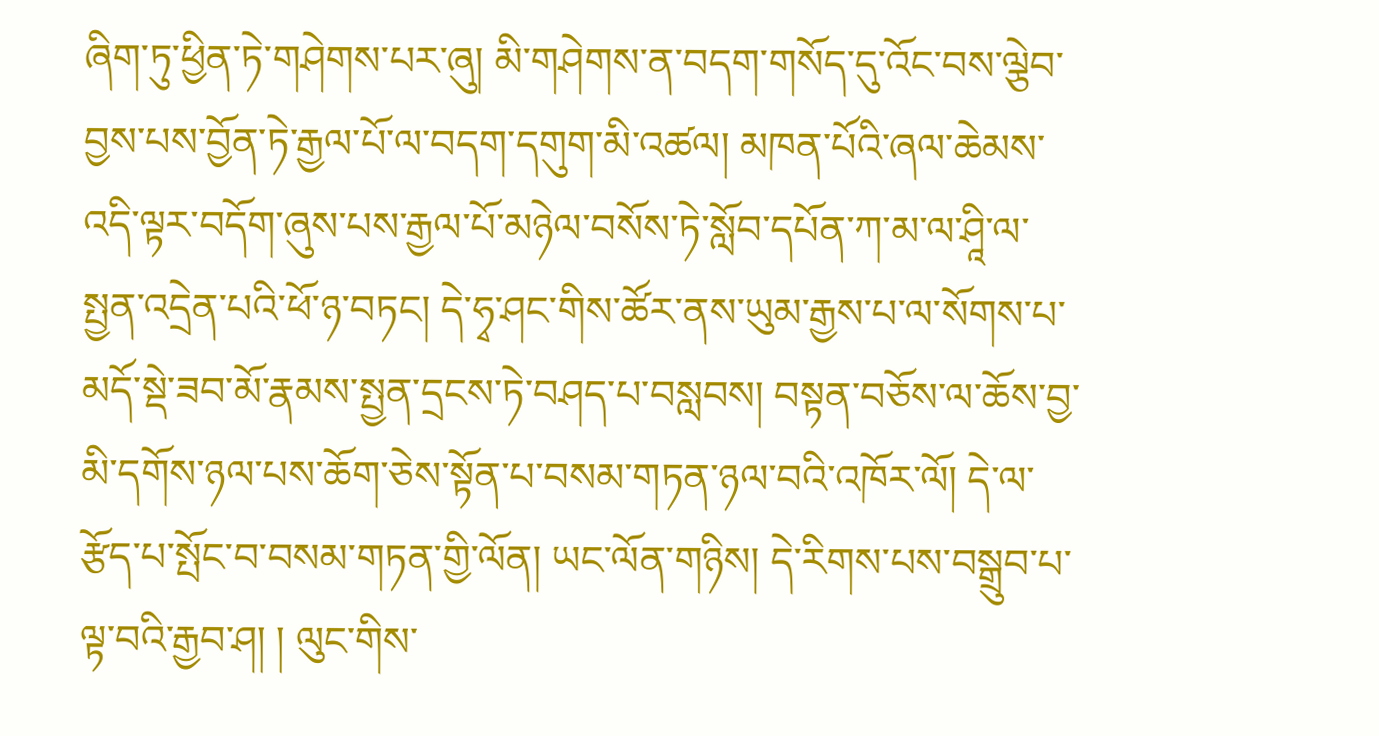ཞིག་ཏུ་ཕྱིན་ཏེ་གཤེགས་པར་ཞུ། མི་གཤེགས་ན་བདག་གསོད་དུ་འོང་བས་ལྕེབ་བྱས་པས་བྱོན་ཏེ་རྒྱལ་པོ་ལ་བདག་དགུག་མི་འཚལ། མཁན་པོའི་ཞལ་ཆེམས་འདི་ལྟར་བདོག་ཞུས་པས་རྒྱལ་པོ་མཉེལ་བསོས་ཏེ་སློབ་དཔོན་ཀ་མ་ལ་ཤཱི་ལ་སྤྱན་འདྲེན་པའི་ཕོ་ཉ་བཏང། དེ་ཧྭ་ཤང་གིས་ཚོར་ནས་ཡུམ་རྒྱས་པ་ལ་སོགས་པ་མདོ་སྡེ་ཟབ་མོ་རྣམས་སྤྱན་དྲངས་ཏེ་བཤད་པ་བསླབས། བསྟན་བཅོས་ལ་ཆོས་བྱ་མི་དགོས་ཉལ་པས་ཆོག་ཅེས་སྟོན་པ་བསམ་གཏན་ཉལ་བའི་འཁོར་ལོ། དེ་ལ་རྩོད་པ་སྤོང་བ་བསམ་གཏན་གྱི་ལོན། ཡང་ལོན་གཉིས། དེ་རིགས་པས་བསྒྲུབ་པ་ལྟ་བའི་རྒྱབ་ཤ། ། ལུང་གིས་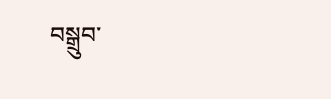བསྒྲུབ་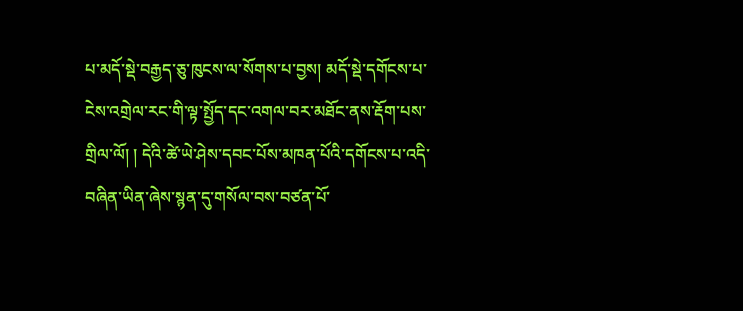པ་མདོ་སྡེ་བརྒྱད་ཅུ་ཁུངས་ལ་སོགས་པ་བྱས། མདོ་སྡེ་དགོངས་པ་ངེས་འགྲེལ་རང་གི་ལྟ་སྤྱོད་དང་འགལ་བར་མཐོང་ནས་རྡོག་པས་གྲིལ་ལོ། ། དེའི་ཚེ་ཡེ་ཤེས་དབང་པོས་མཁན་པོའི་དགོངས་པ་འདི་བཞིན་ཡིན་ཞེས་སྙན་དུ་གསོལ་བས་བཙན་པོ་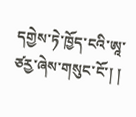དགྱེས་ཏེ་ཁྱོད་ངའི་ཨཱ་ཙརྱ་ཞེས་གསུང་ངོ་། །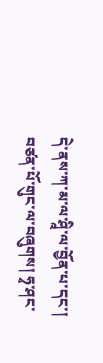དེ་ནས་ཀ་མ་ལ་ཤཱི་ལ་བྱོན་པ་དང་། བཙན་པོ་གུང་ལ་བཞུགས། ཧྭ་ཤང་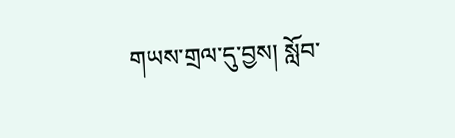གཡས་གྲལ་དུ་བྱས། སློབ་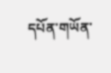དཔོན་གཡོན་